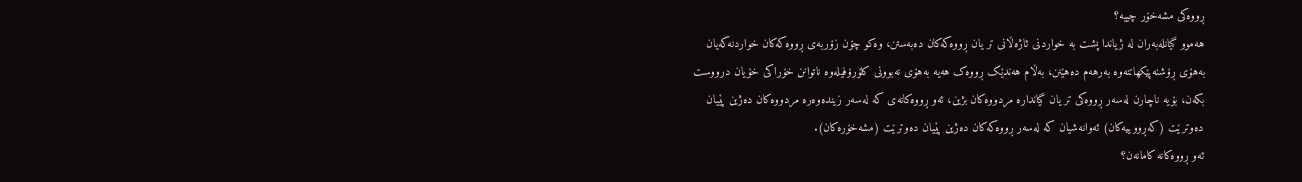ڕووەكی مشەخۆر چییە؟
هەموو گیانلەبەران لە ژیاندا پشت بە خواردنی ئاژەڵانی تر یان ڕووەکەکان دەبەستن، وەکو چۆن زۆربەی ڕووەکەکان خواردنەکەیان بەهۆی ڕۆشنەپێکهاتنەوە بەرهەم دەهێنن، بەڵام هەندێک ڕووەک هەیە بەهۆی نەبوونی کلۆرۆفیلەوە ناتوانن خۆراکی خۆیان درووست بکەن، بۆیە ناچارن لەسەر ڕووەکی تر یان گیاندارە مردووەکان بژین، ئەو ڕووەکانەی کە لەسەر زیندەوەرە مردووەکان دەژین پێیان دەوترێت (کەڕووییەکان) ئەوانەشیان کە لەسەر ڕووەکەکان دەژین پێیان دەوترێت (مشەخۆرەکان).
ئەو ڕووەکانە کامانەن؟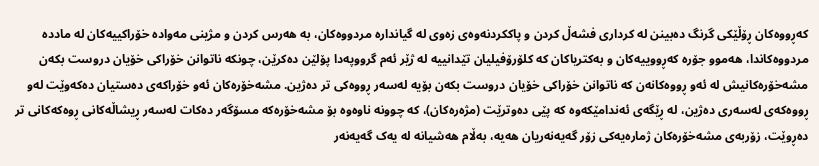کەڕووەکان ڕۆڵێکی گرنگ دەبینن لە کرداری فشەڵ کردن و پاککردنەوەی زەوی لە گیاندارە مردووەکان، بە هەرس کردن و مژینی مەوادە خۆراکییەکان لە ماددە مردووەکاندا، هەموو جۆرە کەڕووییەکان و بەکتریاکان کە کلۆرۆفیلیان تێدانییە لە ژێر ئەم گرووپەدا پۆلێن دەکرێن، چونکە ناتوانن خۆراکی خۆیان دروست بکەن مشەخۆرەکانیش لە ئەو ڕووەکانەن کە ناتوانن خۆراکی خۆیان دروست بکەن بۆیە لەسەر ڕووەکی تر دەژین. مشەخۆرەکان ئەو خۆراکەی دەستیان دەکەوێت لەو ڕووەکەی لەسەری دەژین، لە ڕێگەی ئەندامێکەوە کە پێی دەوترێت (مژەرەکان)، کە چوونە ناوەوە بۆ مشەخۆرەکە مسۆگەر دەکات لەسەر ڕیشاڵەکانی ڕوەکەکانی تر دەڕوێت، زۆربەی مشەخۆرەکان ژمارەیەکی زۆر گەیەنەریان هەیە، بەڵام هەشیانە لە یەک گەیەنەر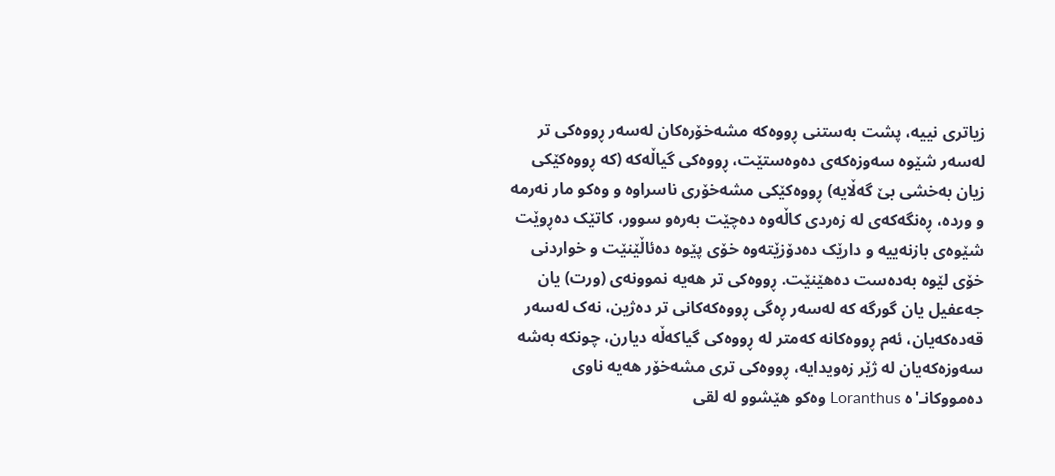زیاتری نییە، پشت بەستنی ڕووەکە مشەخۆرەکان لەسەر ڕووەکی تر لەسەر شێوە سەوزەکەی دەوەستێت، ڕووەکی گیاڵەکە (کە ڕووەکێکی زیان بەخشی بێ گەڵایە) ڕووەکێکی مشەخۆری ناسراوە و وەکو مار نەرمە و وردە، ڕەنگەکەی لە زەردی کاڵەوە دەچێت بەرەو سوور، کاتێک دەڕوێت شێوەی بازنەییە و دارێک دەدۆزێتەوە خۆی پێوە دەئاڵێنێت و خواردنی خۆی لێوە بەدەست دەهێنێت. ڕووەکی تر هەیە نموونەی (ورت) یان جەعفیل یان گورگە کە لەسەر ڕەگی ڕووەکەکانی تر دەژین، نەک لەسەر قەدەکەیان، ئەم ڕووەکانە کەمتر لە ڕووەکی گیاکەڵە دیارن، چونکە بەشە سەوزەکەیان لە ژێر زەویدایە، ڕووەکی تری مشەخۆر هەیە ناوی دەمووکانـ'ە Loranthus وەکو هێشوو لە لقی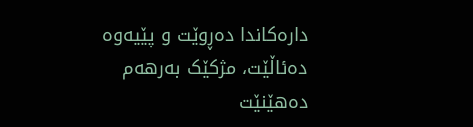دارەکاندا دەڕوێت و پێیەوە دەئاڵێت، مژکێک بەرهەم دەهێنێت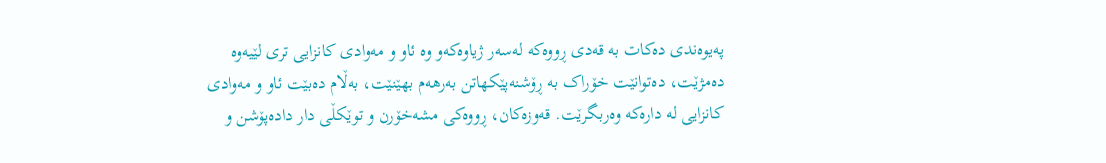پەیوەندی دەکات بە قەدی ڕووەکە لەسەر ژیاوەکەو وە ئاو و مەوادی کانزایی تری لێیەوە دەمژێت، دەتوانێت خۆراک بە ڕۆشنەپێکهاتن بەرهەم بهێنێت، بەڵام دەبێت ئاو و مەوادی کانزایی لە دارەکە وەربگرێت. قەوزەکان، ڕووەکی مشەخۆرن و توێکڵی دار دادەپۆشن و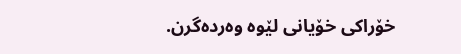خۆراکی خۆیانی لێوە وەردەگرن.